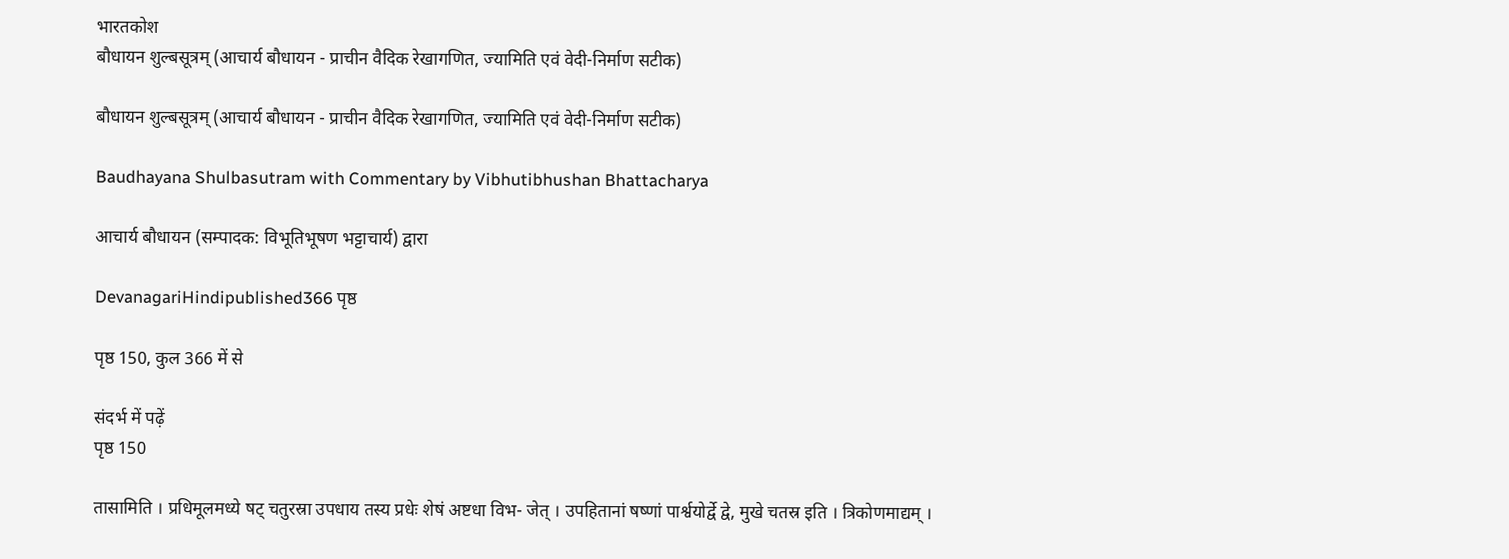भारतकोश
बौधायन शुल्बसूत्रम् (आचार्य बौधायन - प्राचीन वैदिक रेखागणित, ज्यामिति एवं वेदी-निर्माण सटीक)

बौधायन शुल्बसूत्रम् (आचार्य बौधायन - प्राचीन वैदिक रेखागणित, ज्यामिति एवं वेदी-निर्माण सटीक)

Baudhayana Shulbasutram with Commentary by Vibhutibhushan Bhattacharya

आचार्य बौधायन (सम्पादक: विभूतिभूषण भट्टाचार्य) द्वारा

DevanagariHindipublished366 पृष्ठ

पृष्ठ 150, कुल 366 में से

संदर्भ में पढ़ें
पृष्ठ 150

तासामिति । प्रधिमूलमध्ये षट् चतुरस्रा उपधाय तस्य प्रधेः शेषं अष्टधा विभ- जेत् । उपहितानां षष्णां पार्श्वयोर्द्वे द्वे, मुखे चतस्र इति । त्रिकोणमाद्यम् ।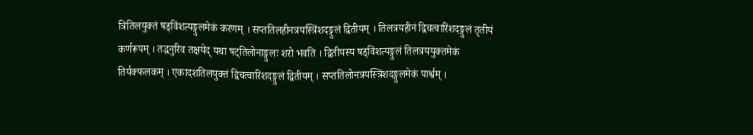त्रितिलयुक्तं षड्विंशत्यङ्गुलमेकं करणम् । सप्ततिलहीनत्रयस्त्रिंशदङ्गुलं द्वितीयम् । तिलत्रयहीनं द्विचत्वारिंशदङ्गुलं तृतीयं कर्णरूपम् । तद्धनुरिव तक्षयेद् यथा षट्तिलोनाङ्गुलः शरो भवति । द्वितीयस्य षड्विंशत्यङ्गुलं तिलत्रययुक्तमेकं तिर्यक्फलकम् । एकादशतिलयुक्तं द्विचत्वारिंशदङ्गुलं द्वितीयम् । सप्ततिलोनत्रयस्त्रिंशदङ्गुलमेकं पार्श्वम् ।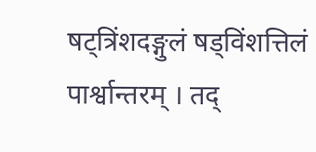षट्त्रिंशदङ्गुलं षड्विंशत्तिलं पार्श्वान्तरम् । तद्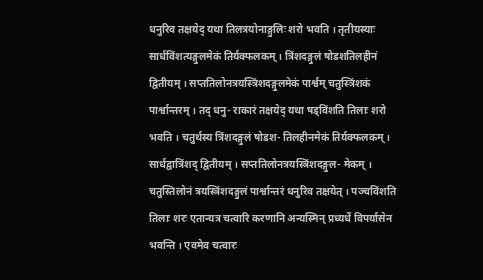धनुरिव तक्षयेद् यथा तिलत्रयोनाङ्गुलिः शरो भवति । तृतीयस्याः सार्धविंशत्यङ्गुलमेकं तिर्यक्फलकम् । त्रिंशदङ्गुलं षोडशतिलहीनं द्वितीयम् । सप्ततिलोनत्रयस्त्रिंशदङ्गुलमेकं पार्श्वम् चतुस्त्रिंशकं पार्श्वान्तरम् । तद् धनु- राकारं तक्षयेद् यथा षड्विंशति तिलाः शरो भवति । चतुर्थस्य त्रिंशदङ्गुलं षोडश- तिलहीनमेकं तिर्यक्फलकम् । सार्धद्वात्रिंशद् द्वितीयम् । सप्ततिलोनत्रयस्त्रिंशदङ्गुल- मेकम् । चतुस्तिलोनं त्रयस्त्रिंशदङ्गुलं पार्श्वान्तरं धनुरिव तक्षयेत् । पञ्चविंशति तिलाः शरः एतान्यत्र चत्वारि करणानि अन्यस्मिन् प्रध्यर्धे विपर्यासेन भवन्ति । एवमेव चत्वारः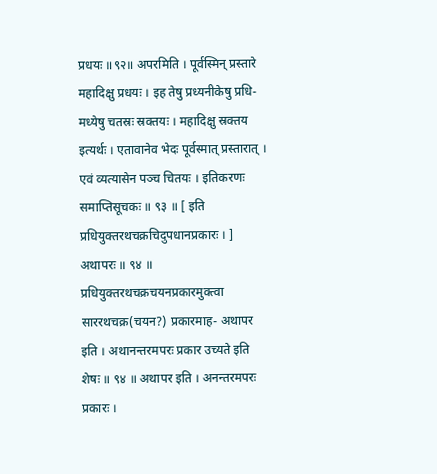प्रधयः ॥९२॥ अपरमिति । पूर्वस्मिन् प्रस्तारे महादिक्षु प्रधयः । इह तेषु प्रध्यनीकेषु प्रधि- मध्येषु चतस्रः स्रक्तयः । महादिक्षु स्रक्तय इत्यर्थः । एतावानेव भेदः पूर्वस्मात् प्रस्तारात् । एवं व्यत्यासेन पञ्च चितयः । इतिकरणः समाप्तिसूचकः ॥ ९३ ॥ [ इति प्रधियुक्तरथचक्रचिदुपधानप्रकारः । ] अथापरः ॥ ९४ ॥ प्रधियुक्तरथचक्रचयनप्रकारमुक्त्वा साररथचक्र(चयन?) प्रकारमाह- अथापर इति । अथानन्तरमपरः प्रकार उच्यते इति शेषः ॥ ९४ ॥ अथापर इति । अनन्तरमपरः प्रकारः ।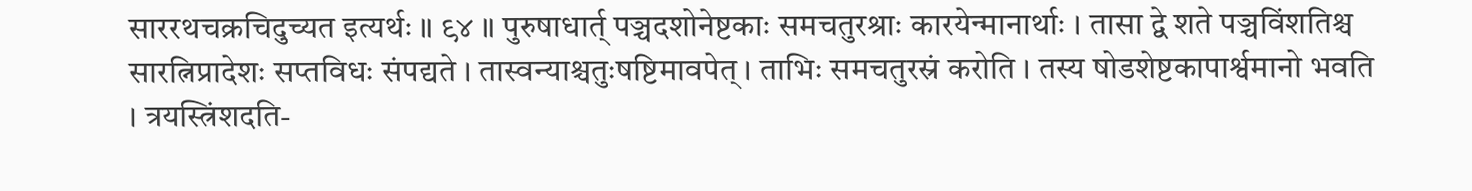साररथचक्रचिदुच्यत इत्यर्थः ॥ ९४ ॥ पुरुषाधार्त् पञ्चदशोनेष्टकाः समचतुरश्राः कारयेन्मानार्थाः । तासा द्वे शते पञ्चविंशतिश्च सारत्निप्रादेशः सप्तविधः संपद्यते । तास्वन्याश्चतुःषष्टिमावपेत् । ताभिः समचतुरस्रं करोति । तस्य षोडशेष्टकापार्श्वमानो भवति । त्रयस्त्रिंशदति-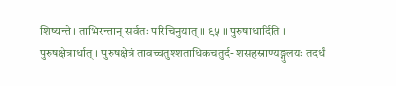शिष्यन्ते । ताभिरन्तान् सर्वतः परिचिनुयात् ॥ ९५ ॥ पुरुषाधार्दिति । पुरुषक्षेत्रार्धात् । पुरुषक्षेत्रं तावच्चतुश्शताधिकचतुर्द- शसहस्राण्यङ्गुलयः तदर्धं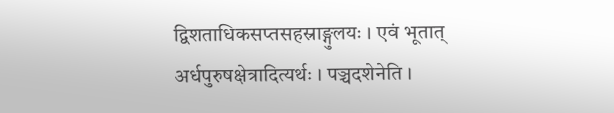द्विशताधिकसप्तसहस्राङ्गुलयः । एवं भूतात् अर्धपुरुषक्षेत्रादित्यर्थः । पञ्चदशेनेति ।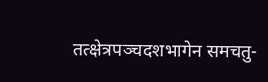तत्क्षेत्रपञ्चदशभागेन समचतु-